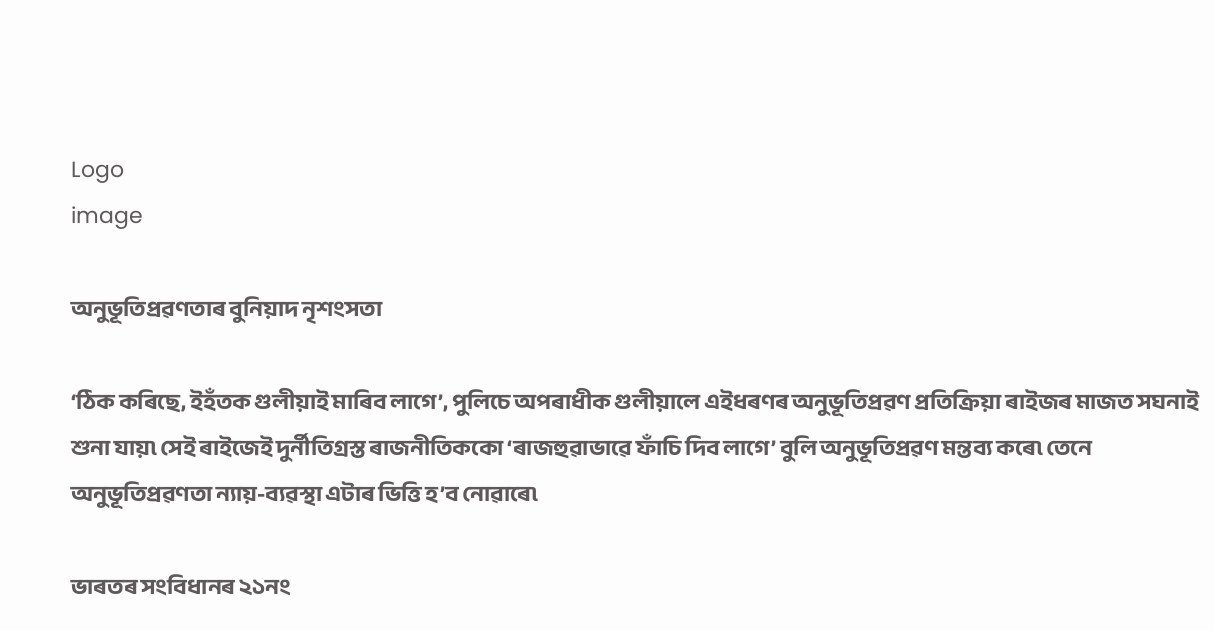Logo
image

অনুভূতিপ্ৰৱণতাৰ বুনিয়াদ নৃশংসতা

‘ঠিক কৰিছে, ইহঁতক গুলীয়াই মাৰিব লাগে’, পুলিচে অপৰাধীক গুলীয়ালে এইধৰণৰ অনুভূতিপ্ৰৱণ প্ৰতিক্ৰিয়া ৰাইজৰ মাজত সঘনাই শুনা যায়৷ সেই ৰাইজেই দুৰ্নীতিগ্ৰস্ত ৰাজনীতিককো ‘ৰাজহুৱাভাৱে ফাঁচি দিব লাগে’ বুলি অনুভূতিপ্ৰৱণ মন্তব্য কৰে৷ তেনে অনুভূতিপ্ৰৱণতা ন্যায়-ব্যৱস্থা এটাৰ ভিত্তি হ’ব নোৱাৰে৷

ভাৰতৰ সংবিধানৰ ২১নং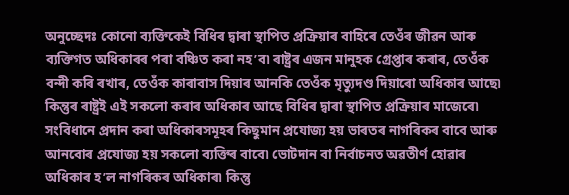অনুচ্ছেদঃ কোনো ব্যক্তিকেই বিধিৰ দ্বাৰা স্থাপিত প্ৰক্ৰিয়াৰ বাহিৰে তেওঁৰ জীৱন আৰু ব্যক্তিগত অধিকাৰৰ পৰা বঞ্চিত কৰা নহ’ব৷ ৰাষ্ট্ৰৰ এজন মানুহক গ্ৰেপ্তাৰ কৰাৰ, তেওঁক বন্দী কৰি ৰখাৰ, তেওঁক কাৰাবাস দিয়াৰ আনকি তেওঁক মৃত্যুদণ্ড দিয়াৰো অধিকাৰ আছে৷ কিন্তুৰ ৰাষ্ট্ৰই এই সকলো কৰাৰ অধিকাৰ আছে বিধিৰ দ্বাৰা স্থাপিত প্ৰক্ৰিয়াৰ মাজেৰে৷ সংবিধানে প্ৰদান কৰা অধিকাৰসমূহৰ কিছুমান প্ৰযোজ্য হয় ভাৰতৰ নাগৰিকৰ বাবে আৰু আনবোৰ প্ৰযোজ্য হয় সকলো ব্যক্তিৰ বাবে৷ ভোটদান বা নিৰ্বাচনত অৱতীৰ্ণ হোৱাৰ অধিকাৰ হ’ল নাগৰিকৰ অধিকাৰ৷ কিন্তু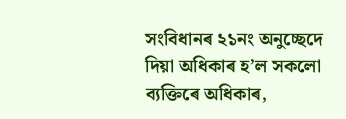সংবিধানৰ ২১নং অনুচ্ছেদে দিয়া অধিকাৰ হ’ল সকলো ব্যক্তিৰে অধিকাৰ,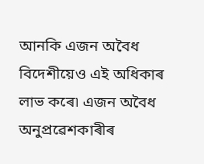আনকি এজন অবৈধ বিদেশীয়েও এই অধিকাৰ লাভ কৰে৷ এজন অবৈধ অনুপ্ৰৱেশকাৰীৰ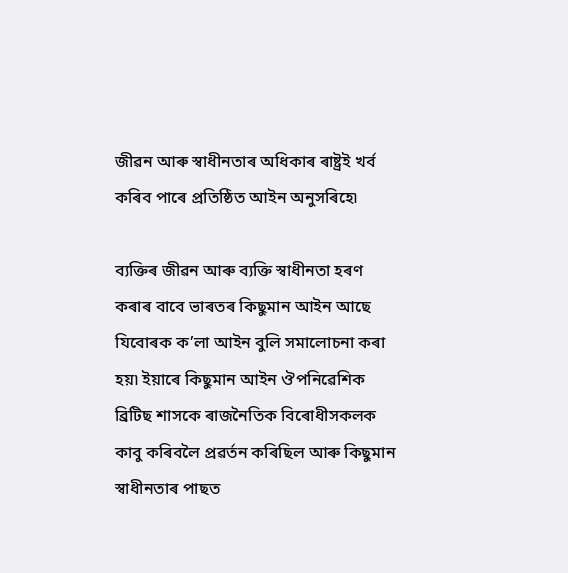জীৱন আৰু স্বাধীনতাৰ অধিকাৰ ৰাষ্ট্ৰই খৰ্ব কৰিব পাৰে প্ৰতিষ্ঠিত আইন অনুসৰিহে৷

ব্যক্তিৰ জীৱন আৰু ব্যক্তি স্বাধীনতা হৰণ কৰাৰ বাবে ভাৰতৰ কিছুমান আইন আছে যিবোৰক ক’লা আইন বুলি সমালোচনা কৰা হয়৷ ইয়াৰে কিছুমান আইন ঔপনিৱেশিক ব্ৰিটিছ শাসকে ৰাজনৈতিক বিৰোধীসকলক কাবু কৰিবলৈ প্ৰৱৰ্তন কৰিছিল আৰু কিছুমান স্বাধীনতাৰ পাছত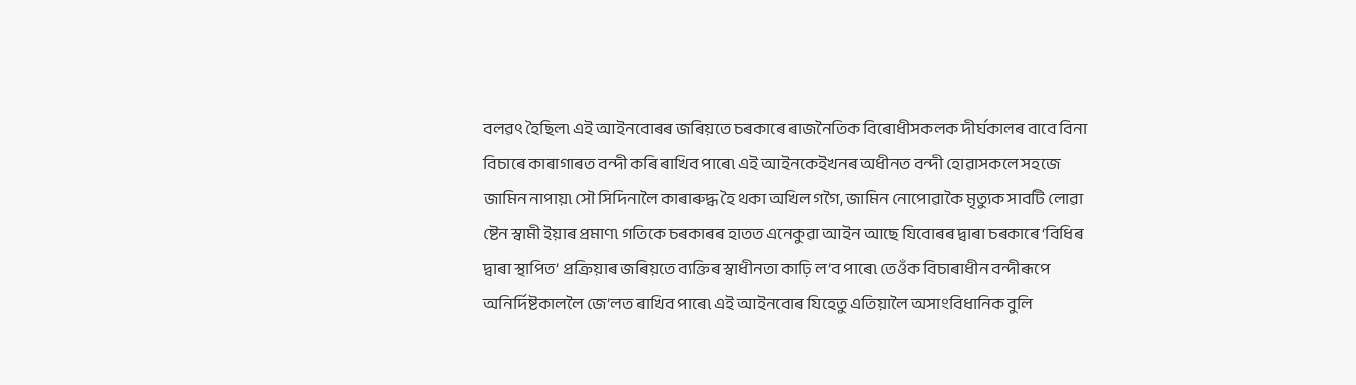বলৱৎ হৈছিল৷ এই আইনবোৰৰ জৰিয়তে চৰকাৰে ৰাজনৈতিক বিৰোধীসকলক দীৰ্ঘকালৰ বাবে বিনা বিচাৰে কাৰাগাৰত বন্দী কৰি ৰাখিব পাৰে৷ এই আইনকেইখনৰ অধীনত বন্দী হোৱাসকলে সহজে জামিন নাপায়৷ সৌ সিদিনালৈ কাৰাৰুদ্ধ হৈ থকা অখিল গগৈ, জামিন নোপোৱাকৈ মৃত্যুক সাবটি লোৱা ষ্টেন স্বামী ইয়াৰ প্ৰমাণ৷ গতিকে চৰকাৰৰ হাতত এনেকুৱা আইন আছে যিবোৰৰ দ্বাৰা চৰকাৰে ‘বিধিৰ দ্বাৰা স্থাপিত’ প্ৰক্ৰিয়াৰ জৰিয়তে ব্যক্তিৰ স্বাধীনতা কাঢ়ি ল’ব পাৰে৷ তেওঁক বিচাৰাধীন বন্দীৰূপে অনিৰ্দিষ্টকাললৈ জে’লত ৰাখিব পাৰে৷ এই আইনবোৰ যিহেতু এতিয়ালৈ অসাংবিধানিক বুলি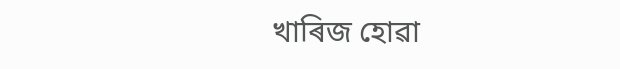খাৰিজ হোৱা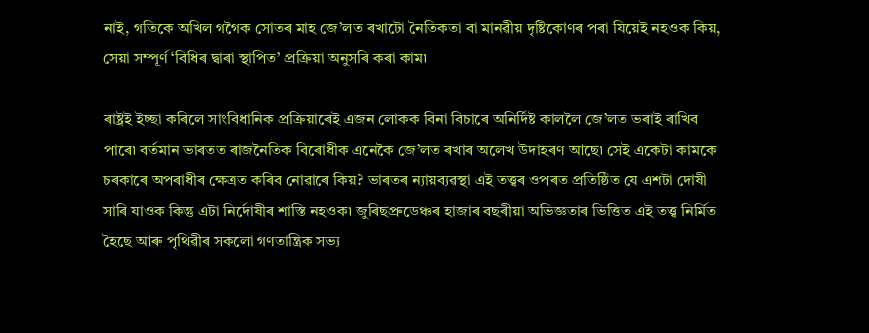নাই, গতিকে অখিল গগৈক সোতৰ মাহ জে’লত ৰখাটো নৈতিকতা বা মানৱীয় দৃষ্টিকোণৰ পৰা যিয়েই নহওক কিয়, সেয়া সম্পূৰ্ণ ‘বিধিৰ দ্বাৰা স্থাপিত’ প্ৰক্ৰিয়া অনুসৰি কৰা কাম৷

ৰাষ্ট্ৰই ইচ্ছা কৰিলে সাংবিধানিক প্ৰক্ৰিয়াৰেই এজন লোকক বিনা বিচাৰে অনিৰ্দিষ্ট কাললৈ জে’লত ভৰাই ৰাখিব পাৰে৷ বৰ্তমান ভাৰতত ৰাজনৈতিক বিৰোধীক এনেকৈ জে’লত ৰখাৰ অলেখ উদাহৰণ আছে৷ সেই একেটা কামকে চৰকাৰে অপৰাধীৰ ক্ষেত্ৰত কৰিব নোৱাৰে কিয়? ভাৰতৰ ন্যায়ব্যৱস্থা এই তত্ত্বৰ ওপৰত প্ৰতিষ্ঠিত যে এশটা দোষী সাৰি যাওক কিন্তু এটা নিৰ্দোষীৰ শাস্তি নহওক৷ জুৰিছপ্ৰুডেঞ্চৰ হাজাৰ বছৰীয়া অভিজ্ঞতাৰ ভিত্তিত এই তত্ত্ব নিৰ্মিত হৈছে আৰু পৃথিৱীৰ সকলো গণতান্ত্ৰিক সভ্য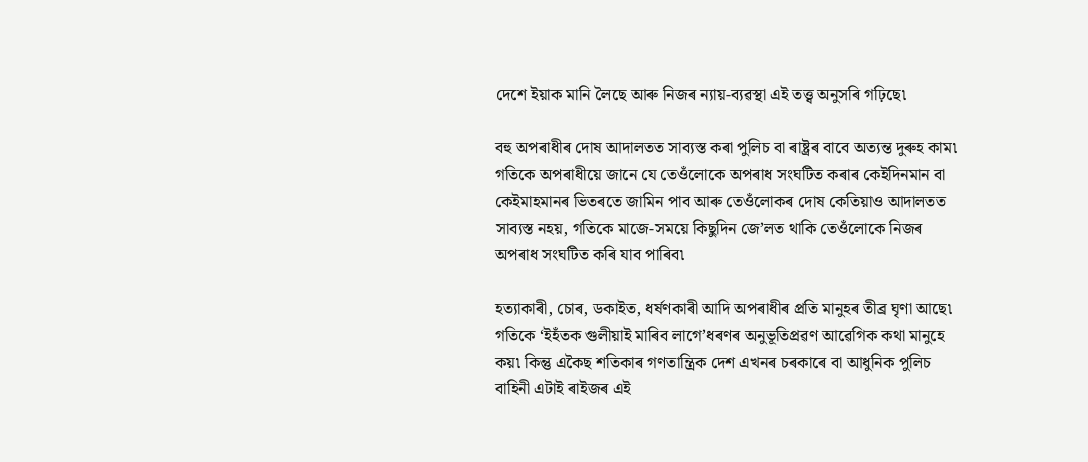দেশে ইয়াক মানি লৈছে আৰু নিজৰ ন্যায়-ব্যৱস্থা এই তত্ত্ব অনুসৰি গঢ়িছে৷

বহু অপৰাধীৰ দোষ আদালতত সাব্যস্ত কৰা পুলিচ বা ৰাষ্ট্ৰৰ বাবে অত্যন্ত দুৰুহ কাম৷ গতিকে অপৰাধীয়ে জানে যে তেওঁলোকে অপৰাধ সংঘটিত কৰাৰ কেইদিনমান বা কেইমাহমানৰ ভিতৰতে জামিন পাব আৰু তেওঁলোকৰ দোষ কেতিয়াও আদালতত সাব্যস্ত নহয়, গতিকে মাজে-সময়ে কিছুদিন জে’লত থাকি তেওঁলোকে নিজৰ অপৰাধ সংঘটিত কৰি যাব পাৰিব৷

হত্যাকাৰী, চোৰ, ডকাইত, ধৰ্ষণকাৰী আদি অপৰাধীৰ প্ৰতি মানুহৰ তীব্ৰ ঘৃণা আছে৷ গতিকে ‘ইহঁতক গুলীয়াই মাৰিব লাগে’ধৰণৰ অনুভূতিপ্ৰৱণ আৱেগিক কথা মানুহে কয়৷ কিন্তু একৈছ শতিকাৰ গণতান্ত্ৰিক দেশ এখনৰ চৰকাৰে বা আধুনিক পুলিচ বাহিনী এটাই ৰাইজৰ এই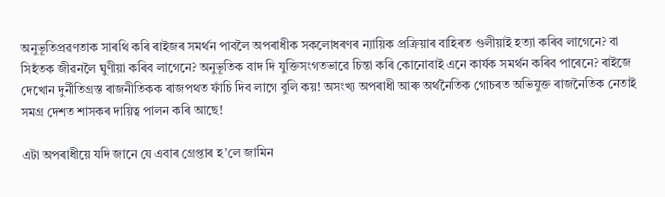অনুভূতিপ্ৰৱণতাক সাৰথি কৰি ৰাইজৰ সমৰ্থন পাবলৈ অপৰাধীক সকলোধৰণৰ ন্যায়িক প্ৰক্ৰিয়াৰ বাহিৰত গুলীয়াই হত্যা কৰিব লাগেনে? বা সিহঁতক জীৱনলৈ ঘুণীয়া কৰিব লাগেনে? অনুভূতিক বাদ দি যুক্তিসংগতভাৱে চিন্তা কৰি কোনোবাই এনে কাৰ্যক সমৰ্থন কৰিব পাৰেনে? ৰাইজে দেখোন দুৰ্নীতিগ্ৰস্ত ৰাজনীতিকক ৰাজপথত ফাঁচি দিব লাগে বুলি কয়! অসংখ্য অপৰাধী আৰু অৰ্থনৈতিক গোচৰত অভিযুক্ত ৰাজনৈতিক নেতাই সমগ্ৰ দেশত শাসকৰ দায়িত্ব পালন কৰি আছে!

এটা অপৰাধীয়ে যদি জানে যে এবাৰ গ্ৰেপ্তাৰ হ’লে জামিন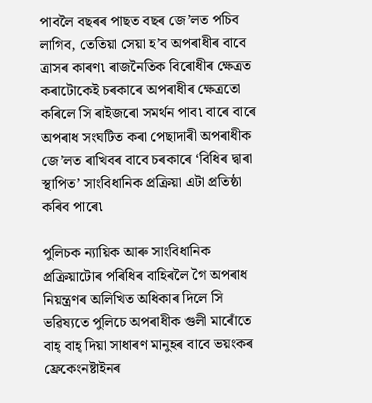পাবলৈ বছৰৰ পাছত বছৰ জে’লত পচিব লাগিব, তেতিয়া সেয়া হ’ব অপৰাধীৰ বাবে ত্ৰাসৰ কাৰণ৷ ৰাজনৈতিক বিৰোধীৰ ক্ষেত্ৰত কৰাটোকেই চৰকাৰে অপৰাধীৰ ক্ষেত্ৰতো কৰিলে সি ৰাইজৰো সমৰ্থন পাব৷ বাৰে বাৰে অপৰাধ সংঘটিত কৰা পেছাদাৰী অপৰাধীক জে’লত ৰাখিবৰ বাবে চৰকাৰে ‘বিধিৰ দ্বাৰা স্থাপিত’ সাংবিধানিক প্ৰক্ৰিয়া এটা প্ৰতিষ্ঠা কৰিব পাৰে৷

পুলিচক ন্যায়িক আৰু সাংবিধানিক প্ৰক্ৰিয়াটোৰ পৰিধিৰ বাহিৰলৈ গৈ অপৰাধ নিয়ন্ত্ৰণৰ অলিখিত অধিকাৰ দিলে সি ভৱিষ্যতে পুলিচে অপৰাধীক গুলী মাৰোঁতে বাহ্‌ বাহ্‌ দিয়া সাধাৰণ মানুহৰ বাবে ভয়ংকৰ ফ্ৰেকেংনষ্টাইনৰ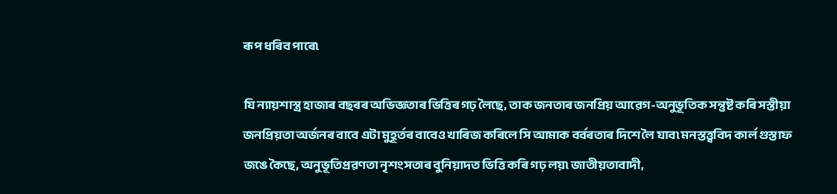ৰূপ ধৰিব পাৰে৷

যি ন্যায়শাস্ত্ৰ হাজাৰ বছৰৰ অভিজ্ঞতাৰ ভিত্তিৰ গঢ় লৈছে, তাক জনতাৰ জনপ্ৰিয় আৱেগ-অনুভূতিক সন্তুষ্ট কৰি সস্তীয়া জনপ্ৰিয়তা অৰ্জনৰ বাবে এটা মুহূৰ্তৰ বাবেও খাৰিজ কৰিলে সি আমাক বৰ্বৰতাৰ দিশে লৈ যাব৷ মনস্তত্ত্ববিদ কাৰ্ল গুস্তাফ জঙে কৈছে, অনুভূতিপ্ৰৱণতা নৃশংসতাৰ বুনিয়াদত ভিত্তি কৰি গঢ় লয়৷ জাতীয়তাবাদী,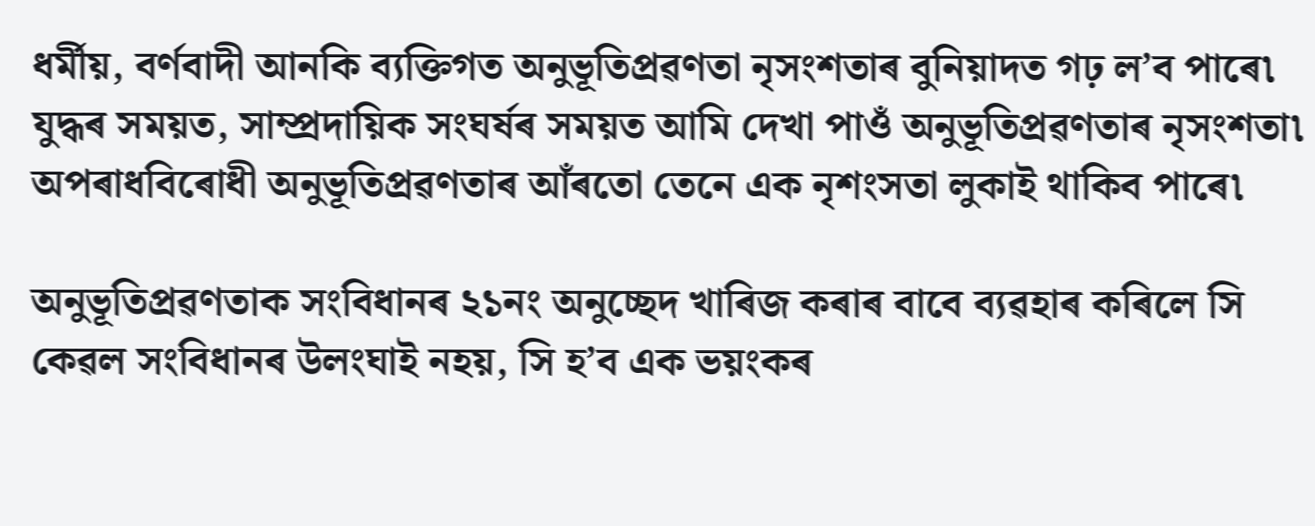ধৰ্মীয়, বৰ্ণবাদী আনকি ব্যক্তিগত অনুভূতিপ্ৰৱণতা নৃসংশতাৰ বুনিয়াদত গঢ় ল’ব পাৰে৷ যুদ্ধৰ সময়ত, সাম্প্ৰদায়িক সংঘৰ্ষৰ সময়ত আমি দেখা পাওঁ অনুভূতিপ্ৰৱণতাৰ নৃসংশতা৷ অপৰাধবিৰোধী অনুভূতিপ্ৰৱণতাৰ আঁৰতো তেনে এক নৃশংসতা লুকাই থাকিব পাৰে৷

অনুভূতিপ্ৰৱণতাক সংবিধানৰ ২১নং অনুচ্ছেদ খাৰিজ কৰাৰ বাবে ব্যৱহাৰ কৰিলে সি কেৱল সংবিধানৰ উলংঘাই নহয়, সি হ’ব এক ভয়ংকৰ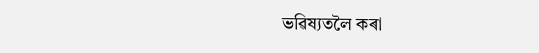ভৱিষ্যতলৈ কৰা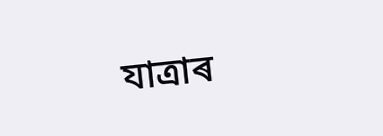যাত্ৰাৰ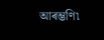আৰম্ভণি৷